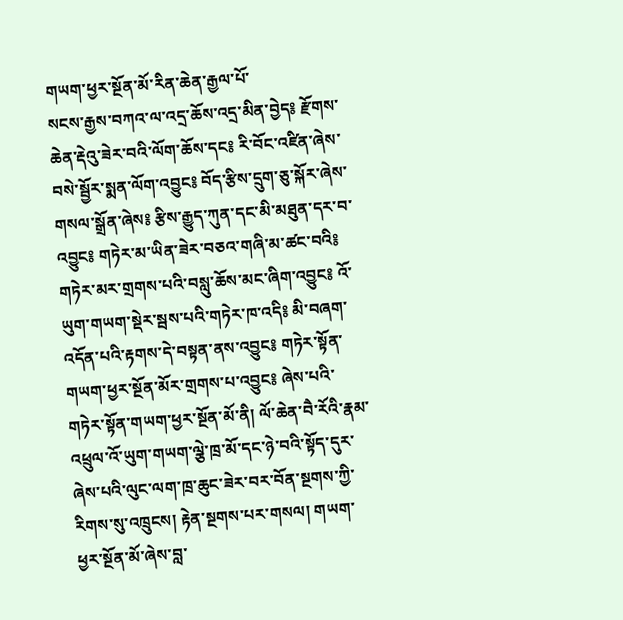གཡག་ཕྱར་སྔོན་མོ་རིན་ཆེན་རྒྱལ་པོ་
སངས་རྒྱས་བཀའ་ལ་འདྲ་ཆོས་འདྲ་མིན་བྱེད༔ རྫོགས་ཆེན་རྡེའུ་ཟེར་བའི་ལོག་ཆོས་དང༔ རི་བོང་འཛིན་ཞེས་བསེ་སྦྱོར་སྨན་ལོག་འབྱུང༔ བོད་རྩིས་དྲུག་ཅུ་སྐོར་ཞེས་གསལ་སྒྲོན་ཞེས༔ རྩིས་རྒྱུད་ཀུན་དང་མི་མཐུན་དར་བ་འབྱུང༔ གཏེར་མ་ཡིན་ཟེར་བཅའ་གཞི་མ་ཚང་བའི༔ གཏེར་མར་གྲགས་པའི་བསླུ་ཆོས་མང་ཞིག་འབྱུང༔ འོ་ཡུག་གཡག་སྡེར་སྦས་པའི་གཏེར་ཁ་འདི༔ མི་བཞག་འདོན་པའི་རྟགས་དེ་བསྟན་ནས་འབྱུང༔ གཏེར་སྟོན་གཡག་ཕྱར་སྔོན་མོར་གྲགས་པ་འབྱུང༔ ཞེས་པའི་གཏེར་སྟོན་གཡག་ཕྱར་སྔོན་མོ་ནི། ལོ་ཆེན་བཻ་རོའི་རྣམ་འཕྲུལ་འོ་ཡུག་གཡག་ལྕེ་ཁྲ་མོ་དང་ཉེ་བའི་སྟོད་དུར་ཞེས་པའི་ལུང་ལག་ཁྲ་ཆུང་ཟེར་བར་བོན་སྔགས་ཀྱི་རིགས་སུ་འཁྲུངས། རྟེན་སྔགས་པར་གསལ། གཡག་ཕྱར་སྔོན་མོ་ཞེས་བླ་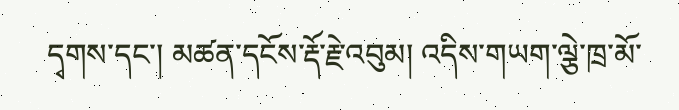དྭགས་དང་། མཚན་དངོས་རྡོ་རྗེ་འབུམ། འདིས་གཡག་ལྕེ་ཁྲ་མོ་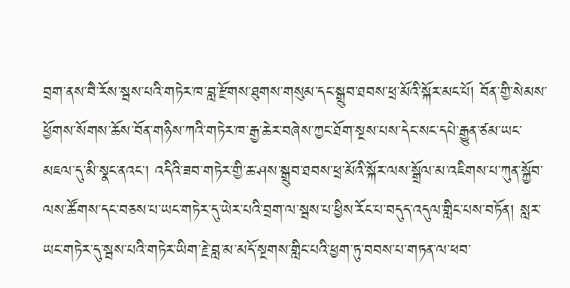བྲག་ནས་བཻ་རོས་སྦས་པའི་གཏེར་ཁ་བླ་རྫོགས་ཐུགས་གསུམ་དང་སྒྲུབ་ཐབས་ཕྲ་མོའི་སྐོར་མང་པོ། བོན་གྱི་སེམས་ཕྱོགས་སོགས་ཆོས་བོན་གཉིས་ཀའི་གཏེར་ཁ་རྒྱ་ཆེར་བཞེས་ཀྱང་ཐོག་སྔས་པས་དེང་སང་དཔེ་རྒྱུན་ཙམ་ཡང་མཇལ་དུ་མི་སྣང་ནའང་། འདིའི་ཟབ་གཏེར་གྱི་ཆ་ཤས་སྒྲུབ་ཐབས་ཕྲ་མོའི་སྐོར་ལས་སྒྲོལ་མ་འཇིགས་པ་ཀུན་སྐྱོབ་ལས་ཚོགས་དང་བཅས་པ་ཡང་གཏེར་དུ་ཡེར་པའི་བྲག་ལ་སྦས་པ་ཕྱིས་རོང་པ་བདུད་འདུལ་གླིང་པས་བཏོན། སླར་ཡང་གཏེར་དུ་སྦས་པའི་གཏེར་ཡིག་རྗེ་བླ་མ་མདོ་སྔགས་གླིང་པའི་ཕྱག་ཏུ་བབས་པ་གཏན་ལ་ཕབ་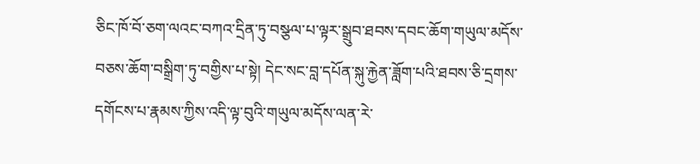ཅིང་ཁོ་བོ་ཅག་ལའང་བཀའ་དྲིན་ཏུ་བསྩལ་པ་ལྟར་སྒྲུབ་ཐབས་དབང་ཆོག་གཡུལ་མདོས་བཅས་ཆོག་བསྒྲིག་ཏུ་བགྱིས་པ་སྟེ། དེང་སང་བླ་དཔོན་སྐུ་རྐྱེན་ཟློག་པའི་ཐབས་ཅི་དྲགས་དགོངས་པ་རྣམས་ཀྱིས་འདི་ལྟ་བུའི་གཡུལ་མདོས་ལན་རེ་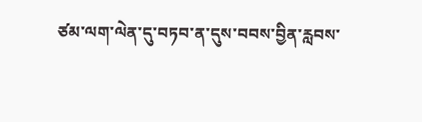ཙམ་ལག་ལེན་དུ་བཏབ་ན་དུས་བབས་བྱིན་རླབས་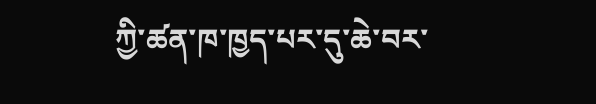ཀྱི་ཚན་ཁ་ཁྱད་པར་དུ་ཆེ་བར་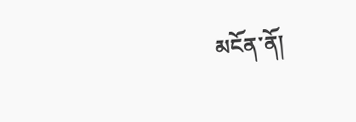མངོན་ནོ།